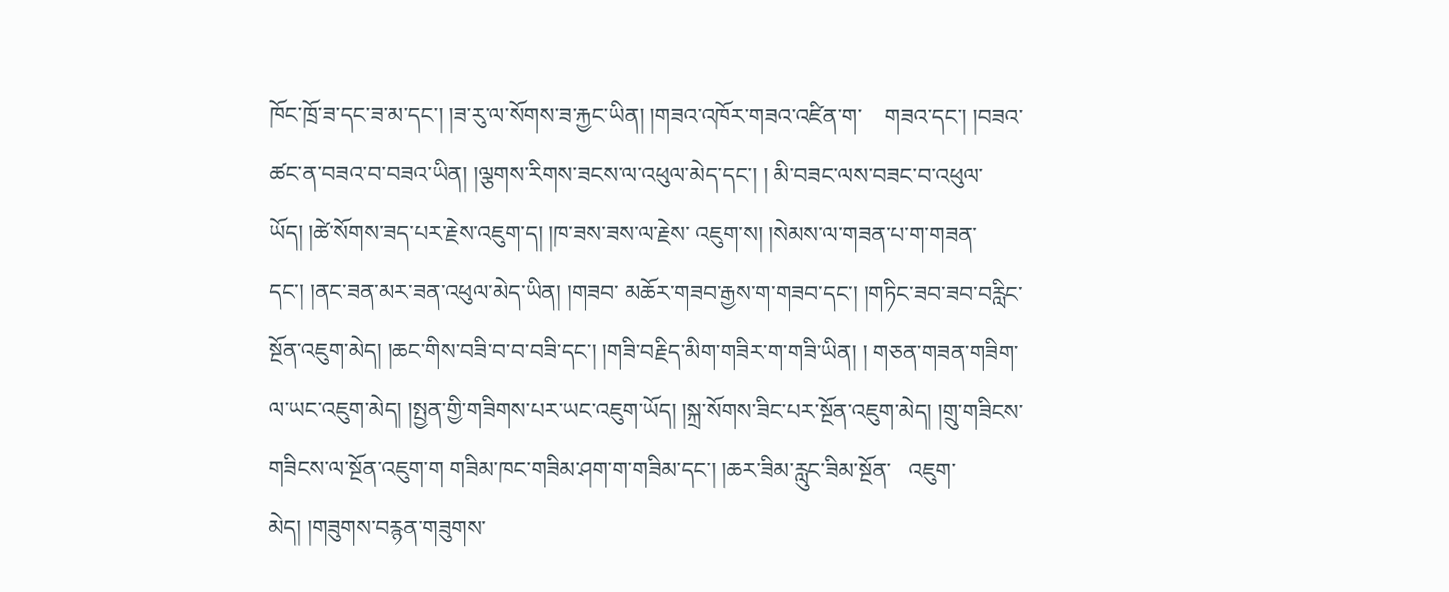ཁོང་ཁྲོ་ཟ་དང་ཟ་མ་དང་། །ཟ་རུ་ལ་སོགས་ཟ་རྐྱང་ཡིན། །གཟའ་འཁོར་གཟའ་འཛིན་ག་    གཟའ་དང་། །བཟའ་ཚང་ན་བཟའ་བ་བཟའ་ཡིན། །ལྕགས་རིགས་ཟངས་ལ་འཕུལ་མེད་དང་། ། མི་བཟང་ལས་བཟང་བ་འཕུལ་ཡོད། །ཚེ་སོགས་ཟད་པར་རྗེས་འཇུག་ད། །ཁ་ཟས་ཟས་ལ་རྗེས་ འཇུག་ས། །སེམས་ལ་གཟན་པ་ག་གཟན་དང་། །ནང་ཟན་མར་ཟན་འཕུལ་མེད་ཡིན། །གཟབ་ མཆོར་གཟབ་རྒྱས་ག་གཟབ་དང་། །གཏིང་ཟབ་ཟབ་བརླིང་སྔོན་འཇུག་མེད། །ཆང་གིས་བཟི་བ་བ་བཟི་དང་། །གཟི་བརྗིད་མིག་གཟིར་ག་གཟི་ཡིན། ། གཅན་གཟན་གཟིག་ལ་ཡང་འཇུག་མེད། །སྤྱན་གྱི་གཟིགས་པར་ཡང་འཇུག་ཡོད། །སྐྲ་སོགས་ཟིང་པར་སྔོན་འཇུག་མེད། །གྲུ་གཟིངས་     གཟིངས་ལ་སྔོན་འཇུག་ག གཟིམ་ཁང་གཟིམ་ཤག་ག་གཟིམ་དང་། །ཆར་ཟིམ་རླུང་ཟིམ་སྔོན་   འཇུག་མེད། །གཟུགས་བརྙན་གཟུགས་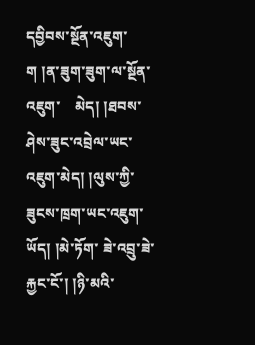དབྱིབས་སྔོན་འཇུག་ག །ན་ཟུག་ཟུག་ལ་སྔོན་འཇུག་    མེད། །ཐབས་ཤེས་ཟུང་འབྲེལ་ཡང་འཇུག་མེད། །ལུས་ཀྱི་ཟུངས་ཁྲག་ཡང་འཇུག་ཡོད། །མེ་ཏོག་ ཟེ་འབྲུ་ཟེ་རྐྱང་ངོ་། །ཉི་མའི་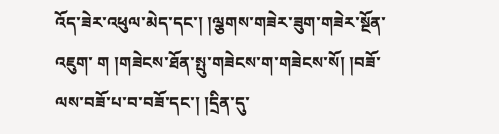འོད་ཟེར་འཕུལ་མེད་དང་། །ལྕགས་གཟེར་ཟུག་གཟེར་སྔོན་འཇུག་ ག །གཟེངས་ཐོན་སྤུ་གཟེངས་ག་གཟེངས་སོ། །བཟོ་ལས་བཟོ་པ་བ་བཟོ་དང་། །དྲིན་དུ་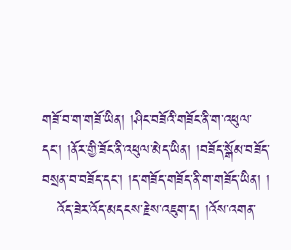གཟོ་བ་ག་གཟོ་ཡིན། །ཤིང་བཟོའི་གཟོང་ནི་ག་འཕུལ་དང་། །ནོར་གྱི་ཟོང་ནི་འཕུལ་མེད་ཡིན། །བཟོད་སྒོམ་བཟོད་བསྲན་བ་བཟོད་དང་། །ད་གཟོད་གཟོད་ནི་ག་གཟོད་ཡིན། །
   འོད་ཟེར་འོད་མདངས་རྗེས་འཇུག་ད། །འོས་འགན་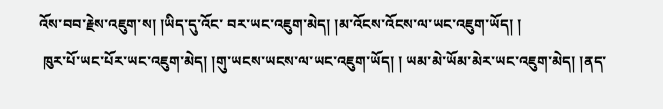འོས་བབ་རྗེས་འཇུག་ས། །ཡིད་དུ་འོང་ བར་ཡང་འཇུག་མེད། །མ་འོངས་འོངས་ལ་ཡང་འཇུག་ཡོད། །
 ཁུར་པོ་ཡང་པོར་ཡང་འཇུག་མེད། །གུ་ཡངས་ཡངས་ལ་ཡང་འཇུག་ཡོད། ། ཡམ་མེ་ཡོམ་མེར་ཡང་འཇུག་མེད། །ནད་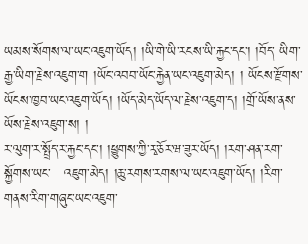ཡམས་སོགས་ལ་ཡང་འཇུག་ཡོད། །ཡི་གེ་ཡི་རངས་ཡི་རྐྱང་དང་། །བོད་ ཡིག་རྒྱ་ཡིག་རྗེས་འཇུག་ག །ཡོང་འབབ་ཡོང་རྐྱེན་ཡང་འཇུག་མེད། ། ཡོངས་རྫོགས་ཡོངས་ཁྱབ་ཡང་འཇུག་ཡོད། །ཡོད་མེད་ཡོད་ལ་རྗེས་འཇུག་ད། །གྲོ་ཡོས་ནས་ཡོས་རྗེས་འཇུག་ས། །
ར་ལུག་ར་སྤྲོད་ར་རྐྱང་དང་། །ཕྱུགས་ཀྱི་རྭ་ཅོར་ཝ་ཟུར་ཡོད། །རག་ཤན་རག་སྐྱོགས་ཡང་   འཇུག་མེད། །ཆུ་རགས་རགས་ལ་ཡང་འཇུག་ཡོད། །རིག་གནས་རིག་གཞུང་ཡང་འཇུག་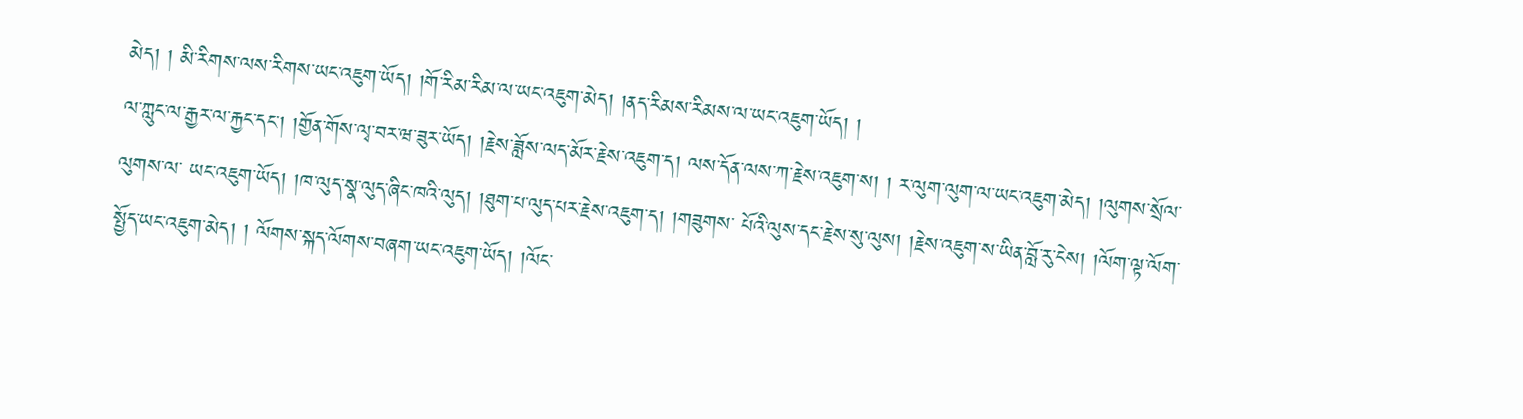མེད། ། མི་རིགས་ལས་རིགས་ཡང་འཇུག་ཡོད། །གོ་རིམ་རིམ་ལ་ཡང་འཇུག་མེད། །ནད་རིམས་རིམས་ལ་ཡང་འཇུག་ཡོད། །
ལ་ཀླུང་ལ་རྒྱར་ལ་རྐྱང་དང་། །གྱོན་གོས་ལྭ་བར་ཝ་ཟུར་ཡོད། །རྗེས་ཟློས་ལད་མོར་རྗེས་འཇུག་ད། ལས་དོན་ལས་ཀ་རྗེས་འཇུག་ས། ། ར་ལུག་ལུག་ལ་ཡང་འཇུག་མེད། །ལུགས་སྲོལ་ལུགས་ལ་ ཡང་འཇུག་ཡོད། །ཁ་ལུད་སྣ་ལུད་ཞིང་ཁའི་ལུད། །ཐུག་པ་ལུད་པར་རྗེས་འཇུག་ད། །གཟུགས་ པོའི་ལུས་དང་རྗེས་སུ་ལུས། །རྗེས་འཇུག་ས་ཡིན་བློ་རུ་ངེས། །ལོག་ལྟ་ལོག་སྤྱོད་ཡང་འཇུག་མེད། ། ལོགས་སྐད་ལོགས་བཞག་ཡང་འཇུག་ཡོད། །ལོང་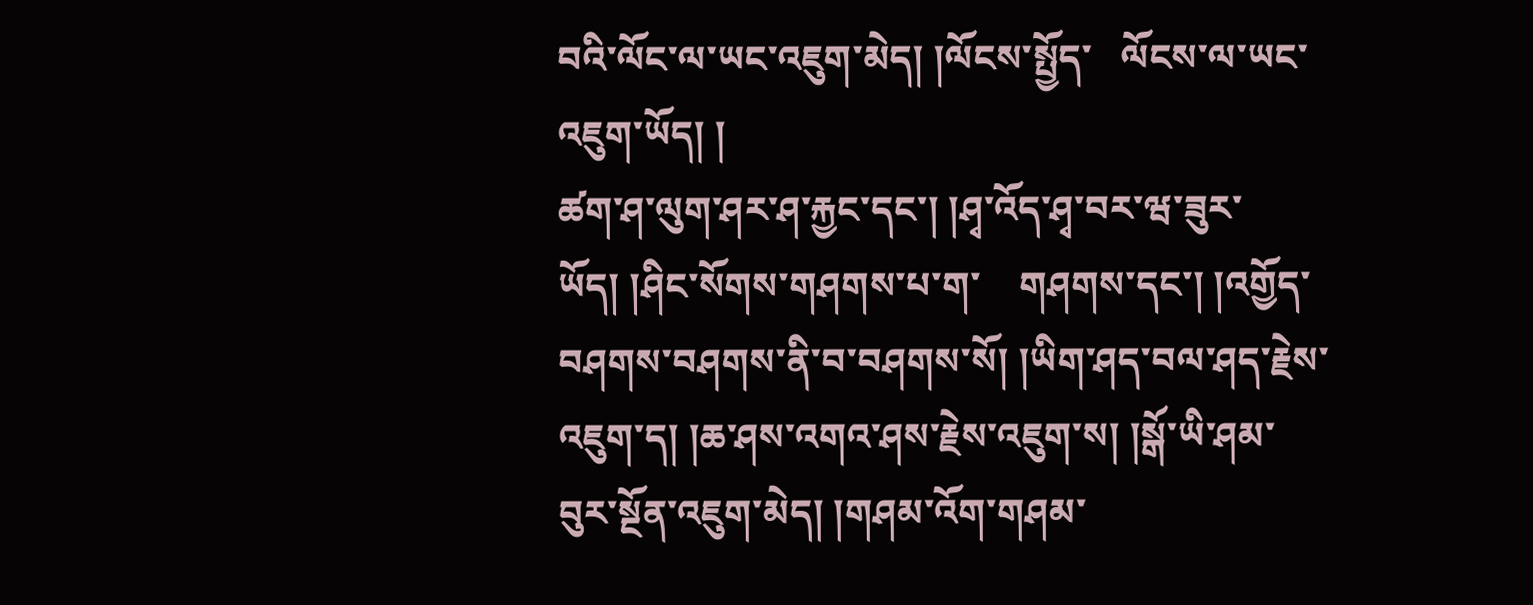བའི་ལོང་ལ་ཡང་འཇུག་མེད། །ལོངས་སྤྱོད་   ལོངས་ལ་ཡང་འཇུག་ཡོད། །
ཚག་ཤ་ལུག་ཤར་ཤ་རྐྱང་དང་། །ཤྭ་འོད་ཤྭ་བར་ཝ་ཟུར་ཡོད། །ཤིང་སོགས་གཤགས་པ་ག་    གཤགས་དང་། །འགྱོད་བཤགས་བཤགས་ནི་བ་བཤགས་སོ། །ཡིག་ཤད་བལ་ཤད་རྗེས་འཇུག་ད། །ཆ་ཤས་འགའ་ཤས་རྗེས་འཇུག་ས། །སྒོ་ཡི་ཤམ་བུར་སྔོན་འཇུག་མེད། །གཤམ་འོག་གཤམ་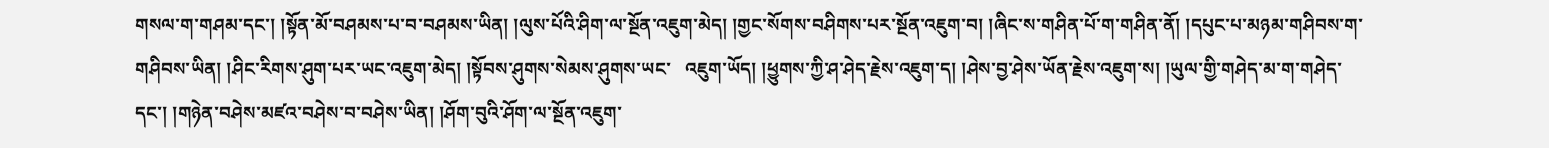གསལ་ག་གཤམ་དང་། །སྟོན་མོ་བཤམས་པ་བ་བཤམས་ཡིན། །ལུས་པོའི་ཤིག་ལ་སྔོན་འཇུག་མེད། །གྱང་སོགས་བཤིགས་པར་སྔོན་འཇུག་བ། །ཞིང་ས་གཤིན་པོ་ག་གཤིན་ནོ། །དཔུང་པ་མཉམ་གཤིབས་ག་གཤིབས་ཡིན། །ཤིང་རིགས་ཤུག་པར་ཡང་འཇུག་མེད། །སྟོབས་ཤུགས་སེམས་ཤུགས་ཡང་   འཇུག་ཡོད། །ཕྱུགས་ཀྱི་ཤ་ཤེད་རྗེས་འཇུག་ད། །ཤེས་བྱ་ཤེས་ཡོན་རྗེས་འཇུག་ས། །ཡུལ་གྱི་གཤེད་མ་ག་གཤེད་དང་། །གཉེན་བཤེས་མཛའ་བཤེས་བ་བཤེས་ཡིན། །ཤོག་བུའི་ཤོག་ལ་སྔོན་འཇུག་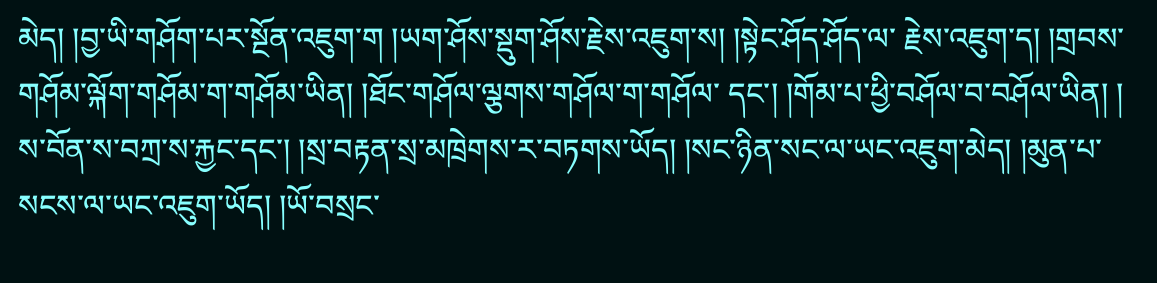མེད། །བྱ་ཡི་གཤོག་པར་སྔོན་འཇུག་ག །ཡག་ཤོས་སྡུག་ཤོས་རྗེས་འཇུག་ས། །སྟེང་ཤོད་ཤོད་ལ་ རྗེས་འཇུག་ད། །གྲབས་གཤོམ་ལྐོག་གཤོམ་ག་གཤོམ་ཡིན། །ཐོང་གཤོལ་ལྕགས་གཤོལ་ག་གཤོལ་ དང་། །གོམ་པ་ཕྱི་བཤོལ་བ་བཤོལ་ཡིན། །
ས་བོན་ས་བཀྲ་ས་རྐྱང་དང་། །སྲ་བརྟན་སྲ་མཁྲེགས་ར་བཏགས་ཡོད། །སང་ཉིན་སང་ལ་ཡང་འཇུག་མེད། །མུན་པ་སངས་ལ་ཡང་འཇུག་ཡོད། །ཡོ་བསྲང་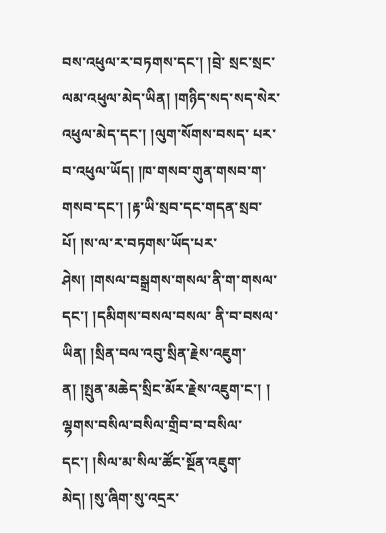བས་འཕུལ་ར་བཏགས་དང་། །བྲེ་ སྲང་སྲང་ལམ་འཕུལ་མེད་ཡིན། །གཉིད་སད་སད་སེར་འཕུལ་མེད་དང་། །ལུག་སོགས་བསད་ པར་བ་འཕུལ་ཡོད། །ཁ་གསབ་གུན་གསབ་ག་གསབ་དང་། །རྟ་ཡི་སྲབ་དང་གདན་སྲབ་པོ། །ས་ལ་ར་བཏགས་ཡོད་པར་ཤེས། །གསལ་བསྒྲགས་གསལ་ནི་ག་གསལ་དང་། །དམིགས་བསལ་བསལ་ ནི་བ་བསལ་ཡིན། །སྲིན་བལ་འབུ་སྲིན་རྗེས་འཇུག་ན། །སྤུན་མཆེད་སྲིང་མོར་རྗེས་འཇུག་ང་། ། ལྷགས་བསིལ་བསིལ་གྲིབ་བ་བསིལ་དང་། །སིལ་མ་སིལ་ཚོང་སྔོན་འཇུག་མེད། །སུ་ཞིག་སུ་འདྲར་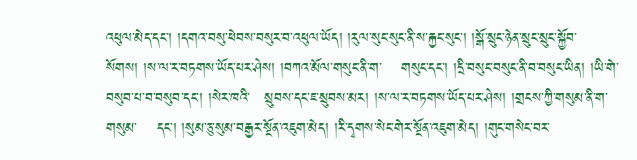འཕུལ་མེད་དང་། །དགའ་བསུ་ཕེབས་བསུར་བ་འཕུལ་ཡོད། །རུལ་སུང་སུང་ནི་ས་རྐྱང་སུང་། །སྒོ་སྲུང་ཉེན་སྲུང་སྲུང་སྐྱོབ་སོགས། །ས་ལ་ར་བཏགས་ཡོད་པར་ཤེས། །བཀའ་མོལ་གསུང་ནི་ག་    གསུང་དང་། །དྲི་བསུང་བསུང་ནི་བ་བསུང་ཡིན། །ཡི་གེ་བསུབ་པ་བ་བསུབ་དང་། །སེར་ཁའི་   སྲུབས་དང་ཇ་སྲུབས་མར། །ས་ལ་ར་བཏགས་ཡོད་པར་ཤེས། །གྲངས་ཀྱི་གསུམ་ནི་ག་གསུམ་    དང་། །སུམ་ཅུ་སུམ་བརྒྱར་སྔོན་འཇུག་མེད། །རི་དྭགས་སེང་གེར་སྔོན་འཇུག་མེད། །གུང་གསེང་བར་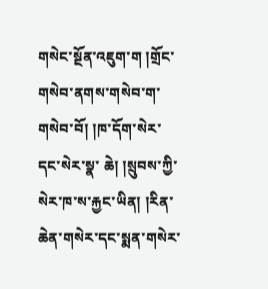གསེང་སྔོན་འཇུག་ག །གྲོང་གསེབ་ནགས་གསེབ་ག་གསེབ་བོ། །ཁ་དོག་སེར་དང་སེར་སྣ་ ཆེ། །སྲུབས་ཀྱི་སེར་ཁ་ས་རྐྱང་ཡིན། །རིན་ཆེན་གསེར་དང་སྨན་གསེར་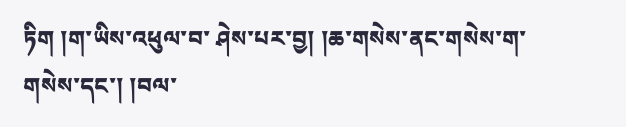ཏིག །ག་ཡིས་འཕུལ་བ་ ཤེས་པར་བྱ། །ཆ་གསེས་ནང་གསེས་ག་གསེས་དང་། །བལ་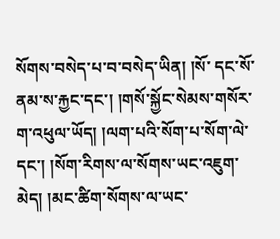སོགས་བསེད་པ་བ་བསེད་ཡིན། །སོ་ དང་སོ་ནམ་ས་རྐྱང་དང་། །གསོ་སྐྱོང་སེམས་གསོར་ག་འཕུལ་ཡོད། །ལག་པའི་སོག་པ་སོག་ལེ་   དང་། །སོག་རིགས་ལ་སོགས་ཡང་འཇུག་མེད། །མང་ཚིག་སོགས་ལ་ཡང་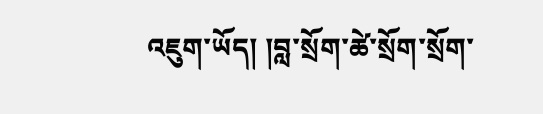འཇུག་ཡོད། །བླ་སྲོག་ཚེ་སྲོག་སྲོག་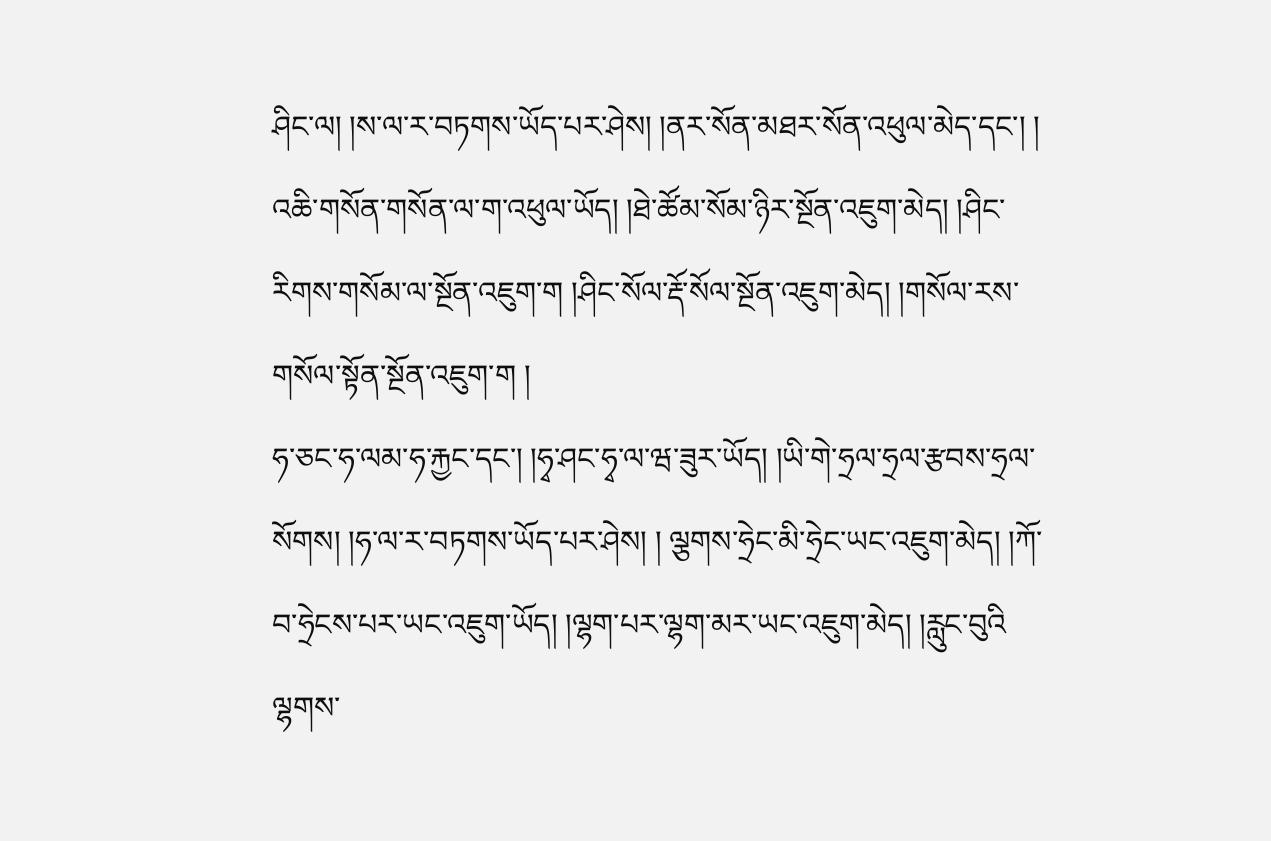ཤིང་ལ། །ས་ལ་ར་བཏགས་ཡོད་པར་ཤེས། །ནར་སོན་མཐར་སོན་འཕུལ་མེད་དང་། ། འཆི་གསོན་གསོན་ལ་ག་འཕུལ་ཡོད། །ཐེ་ཚོམ་སོམ་ཉིར་སྔོན་འཇུག་མེད། །ཤིང་རིགས་གསོམ་ལ་སྔོན་འཇུག་ག །ཤིང་སོལ་རྡོ་སོལ་སྔོན་འཇུག་མེད། །གསོལ་རས་གསོལ་སྟོན་སྔོན་འཇུག་ག །
ཧ་ཅང་ཧ་ལམ་ཧ་རྐྱང་དང་། །ཧྭ་ཤང་ཧྭ་ལ་ཝ་ཟུར་ཡོད། །ཡི་གེ་ཧྲལ་ཧྲལ་རྩབས་ཧྲལ་སོགས། །ཧ་ལ་ར་བཏགས་ཡོད་པར་ཤེས། ། ལྕགས་ཧྲེང་མི་ཧྲེང་ཡང་འཇུག་མེད། །ཀོ་བ་ཧྲེངས་པར་ཡང་འཇུག་ཡོད། །ལྷག་པར་ལྷག་མར་ཡང་འཇུག་མེད། །རླུང་བུའི ལྷགས་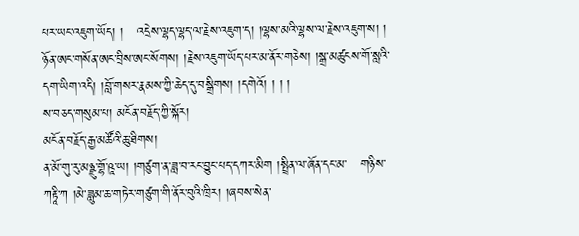པར་ཡང་འཇུག་ཡོད། །   འདྲེས་ལྷད་ལྷད་ལ་རྗེས་འཇུག་ད། །ལྷས་མའི་ལྷས་ལ་རྗེས་འཇུག་ས། །
ཉོན་ཨང་གསོན་ཨང་བྲིས་ཨང་སོགས། །རྗེས་འཇུག་ཡོད་པར་མ་ནོར་གཅེས། །སྒྲ་མཚུངས་གོ་སླའི་དག་ཡིག་འདི། །བློ་གསར་རྣམས་ཀྱི་ཆེད་དུ་བསྒྲིགས། །དགེའོ། ། ། །
ས་བཅད་གསུམ་པ། མངོན་བརྗོད་ཀྱི་སྐོར།
མངོན་བརྗོད་རྒྱ་མཚོའི་ཆུ་ཐིགས།
ན་མོ་གུ་རུ་མཉྫུ་གྷོ་ཥཱ་ཡ། །གཙུག་ན་ཟླ་བ་རང་བྱུང་པད་དཀར་མིག །སྤྲིན་ལ་ཞོན་དང་མ་   གཉིས་ཀརྟཱི་ཀ །མེ་ཟླུམ་ཆ་གཏེར་གཙུག་གི་ནོར་བུའི་ཁྲིར། །ཞབས་སེན་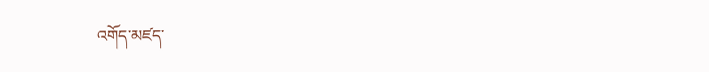འགོད་མཛད་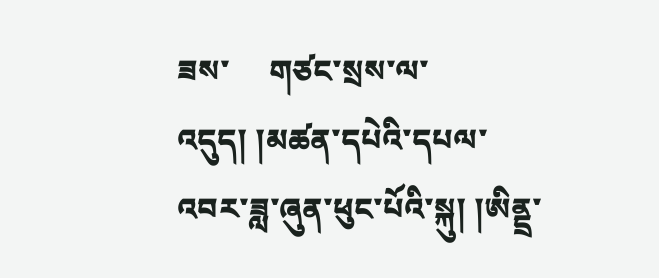ཟས་     གཙང་སྲས་ལ་འདུད། །མཚན་དཔེའི་དཔལ་འབར་ཟླ་ཞུན་ཕུང་པོའི་སྐུ། །ཨིནྡྲ་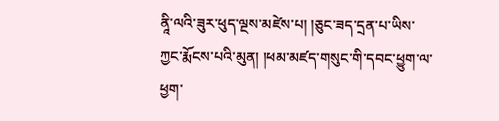ནཱི་ལའི་ཟུར་ཕུད་ལྔས་མཛེས་པ། །ཅུང་ཟད་དྲན་པ་ཡིས་ཀྱང་རྨོངས་པའི་མུན། །ཕམ་མཛད་གསུང་གི་དབང་ཕྱུག་ལ་ཕྱག་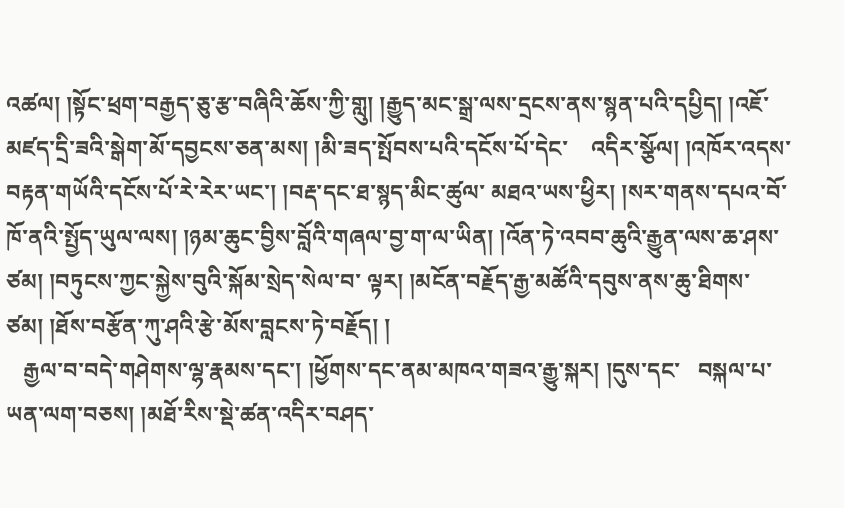འཚལ། །སྟོང་ཕྲག་བརྒྱད་ཅུ་རྩ་བཞིའི་ཆོས་ཀྱི་གླུ། །རྒྱུད་མང་སྒྲ་ལས་དྲངས་ནས་སྙན་པའི་དཔྱིད། །འཇོ་མཛད་དྲི་ཟའི་སྒེག་མོ་དབྱངས་ཅན་མས། །མི་ཟད་སྤོབས་པའི་དངོས་པོ་དེང་    འདིར་སྩོལ། །འཁོར་འདས་བརྟན་གཡོའི་དངོས་པོ་རེ་རེར་ཡང་། །བརྡ་དང་ཐ་སྙད་མིང་ཚུལ་ མཐའ་ཡས་ཕྱིར། །སར་གནས་དཔའ་བོ་ཁོ་ནའི་སྤྱོད་ཡུལ་ལས། །ཉམ་ཆུང་བྱིས་བློའི་གཞལ་བྱ་ག་ལ་ཡིན། །འོན་ཏེ་འབབ་ཆུའི་རྒྱུན་ལས་ཆ་ཤས་ཙམ། །བཏུངས་ཀྱང་སྐྱེས་བུའི་སྐོམ་སྲེད་སེལ་བ་ ལྟར། །མངོན་བརྗོད་རྒྱ་མཚོའི་དབུས་ནས་ཆུ་ཐིགས་ཙམ། །ཐོས་བརྩོན་ཀུ་ཤའི་རྩེ་མོས་བླངས་ཏེ་བརྗོད། །
   རྒྱལ་བ་བདེ་གཤེགས་ལྷ་རྣམས་དང་། །ཕྱོགས་དང་ནམ་མཁའ་གཟའ་རྒྱུ་སྐར། །དུས་དང་   བསྐལ་པ་ཡན་ལག་བཅས། །མཐོ་རིས་སྡེ་ཚན་འདིར་བཤད་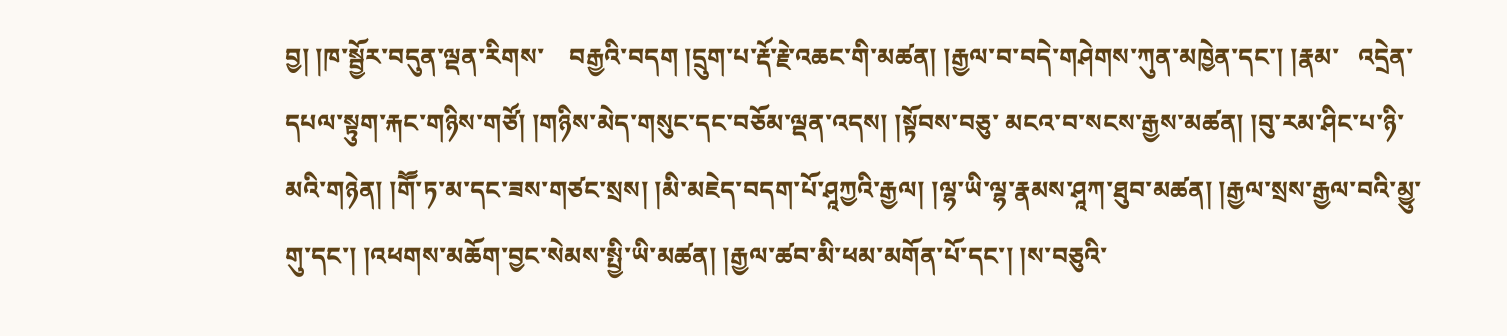བྱ། །ཁ་སྦྱོར་བདུན་ལྡན་རིགས་    བརྒྱའི་བདག །དྲུག་པ་རྡོ་རྗེ་འཆང་གི་མཚན། །རྒྱལ་བ་བདེ་གཤེགས་ཀུན་མཁྱེན་དང་། །རྣམ་   འདྲེན་དཔལ་སྟུག་རྐང་གཉིས་གཙོ། །གཉིས་མེད་གསུང་དང་བཅོམ་ལྡན་འདས། །སྟོབས་བཅུ་ མངའ་བ་སངས་རྒྱས་མཚན། །བུ་རམ་ཤིང་པ་ཉི་མའི་གཉེན། །གཽ་ཏ་མ་དང་ཟས་གཙང་སྲས། །མི་མཇེད་བདག་པོ་ཤཱཀྱའི་རྒྱལ། །ལྷ་ཡི་ལྷ་རྣམས་ཤཱཀ་ཐུབ་མཚན། །རྒྱལ་སྲས་རྒྱལ་བའི་མྱུ་གུ་དང་། །འཕགས་མཆོག་བྱང་སེམས་སྤྱི་ཡི་མཚན། །རྒྱལ་ཚབ་མི་ཕམ་མགོན་པོ་དང་། །ས་བཅུའི་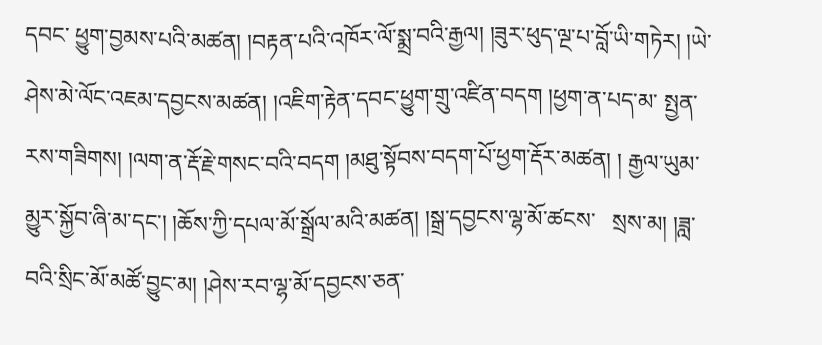དབང་ ཕྱུག་བྱམས་པའི་མཚན། །བརྟན་པའི་འཁོར་ལོ་སྨྲ་བའི་རྒྱལ། །ཟུར་ཕུད་ལྔ་པ་བློ་ཡི་གཏེར། །ཡེ་ ཤེས་མེ་ལོང་འཇམ་དབྱངས་མཚན། །འཇིག་རྟེན་དབང་ཕྱུག་གྲུ་འཛིན་བདག །ཕྱག་ན་པད་མ་ སྤྱན་རས་གཟིགས། །ལག་ན་རྡོ་རྗེ་གསང་བའི་བདག །མཐུ་སྟོབས་བདག་པོ་ཕྱག་རྡོར་མཚན། ། རྒྱལ་ཡུམ་མྱུར་སྐྱོབ་ཞི་མ་དང་། །ཆོས་ཀྱི་དཔལ་མོ་སྒྲོལ་མའི་མཚན། །སྒྲ་དབྱངས་ལྷ་མོ་ཚངས་   སྲས་མ། །ཟླ་བའི་སྲིང་མོ་མཚོ་བྱུང་མ། །ཤེས་རབ་ལྷ་མོ་དབྱངས་ཅན་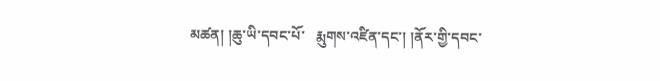མཚན། །ཆུ་ཡི་དབང་པོ་   རྨུགས་འཛིན་དང་། །ནོར་གྱི་དབང་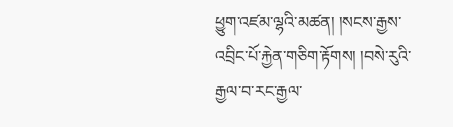ཕྱུག་འཛམ་ལྷའི་མཚན། །སངས་རྒྱས་འབྲིང་པོ་རྐྱེན་གཅིག་རྟོགས། །བསེ་རུའི་རྒྱལ་བ་རང་རྒྱལ་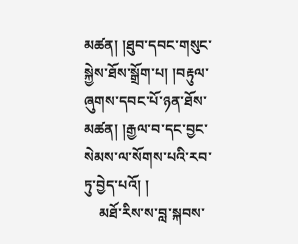མཚན། །ཐུབ་དབང་གསུང་སྐྱེས་ཐོས་སྒྲོག་པ། །བརྟུལ་ཞུགས་དབང་པོ་ཉན་ཐོས་མཚན། །རྒྱལ་བ་དང་བྱང་སེམས་ལ་སོགས་པའི་རབ་ཏུ་བྱེད་པའོ། །
    མཐོ་རིས་ས་བླ་སྐབས་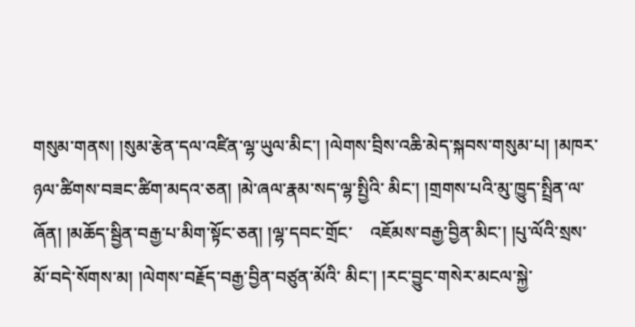གསུམ་གནས། །སུམ་རྩེན་དལ་འཛིན་ལྷ་ཡུལ་མིང་། །ལེགས་བྲིས་འཆི་མེད་སྐབས་གསུམ་པ། །མཁར་ཉལ་ཚིགས་བཟང་ཚིག་མདའ་ཅན། །མེ་ཞལ་རྣམ་སད་ལྷ་སྤྱིའི་ མིང་། །གྲགས་པའི་མུ་ཁྱུད་སྤྲིན་ལ་ཞོན། །མཆོད་སྦྱིན་བརྒྱ་པ་མིག་སྟོང་ཅན། །ལྷ་དབང་གྲོང་    འཇོམས་བརྒྱ་བྱིན་མིང་། །པུ་ལོའི་སྲས་མོ་བདེ་སོགས་མ། །ལེགས་བརྗོད་བརྒྱ་བྱིན་བཙུན་མོའི་ མིང་། །རང་བྱུང་གསེར་མངལ་སྐྱེ་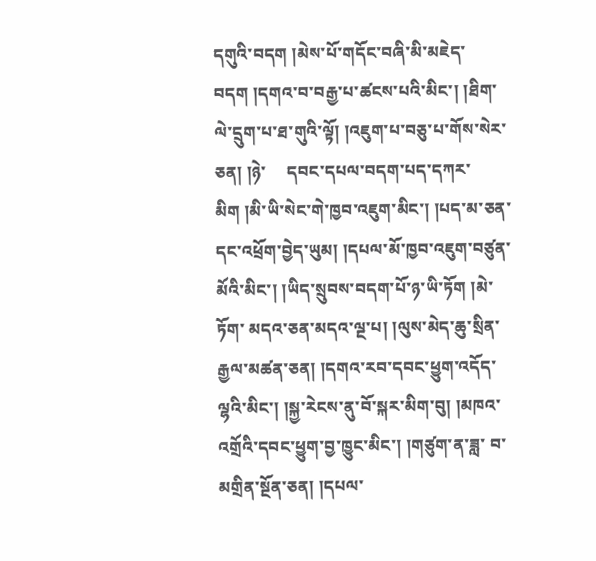དགུའི་བདག །མེས་པོ་གདོང་བཞི་མི་མཇེད་བདག །དགའ་བ་བརྒྱ་པ་ཚངས་པའི་མིང་། །ཐིག་ལེ་དྲུག་པ་ཐ་གུའི་ལྟོ། །འཇུག་པ་བཅུ་པ་གོས་སེར་ཅན། །ཉེ་     དབང་དཔལ་བདག་པད་དཀར་མིག །མི་ཡི་སེང་གེ་ཁྱབ་འཇུག་མིང་། །པད་མ་ཅན་དང་འཕྲོག་བྱེད་ཡུམ། །དཔལ་མོ་ཁྱབ་འཇུག་བཙུན་མོའི་མིང་། །ཡིད་སྲུབས་བདག་པོ་ཉ་ཡི་ཏོག །མེ་ཏོག་ མདའ་ཅན་མདའ་ལྔ་པ། །ལུས་མེད་ཆུ་སྲིན་རྒྱལ་མཚན་ཅན། །དགའ་རབ་དབང་ཕྱུག་འདོད་ ལྷའི་མིང་། །སྐྱ་རེངས་ནུ་བོ་སྐར་མིག་བུ། །མཁའ་འགྲོའི་དབང་ཕྱུག་བྱ་ཁྱུང་མིང་། །གཙུག་ན་ཟླ་ བ་མགྲིན་སྔོན་ཅན། །དཔལ་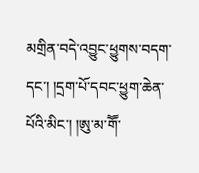མགྲིན་བདེ་འབྱུང་ཕྱུགས་བདག་དང་། །དྲག་པོ་དབང་ཕྱུག་ཆེན་ པོའི་མིང་། །ཨུ་མ་གཽ་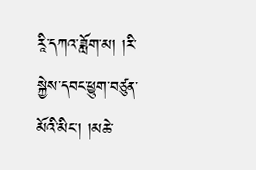རཱི་དཀའ་ཟློག་མ། །རི་སྐྱེས་དབང་ཕྱུག་བཙུན་མོའི་མིང་། །མཆེ་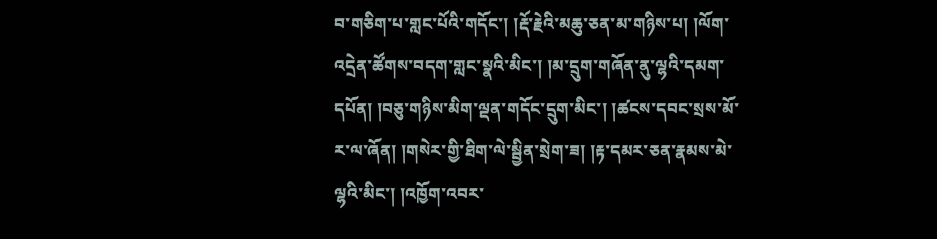བ་གཅིག་པ་གླང་པོའི་གདོང་། །རྡོ་རྗེའི་མཆུ་ཅན་མ་གཉིས་པ། །ལོག་འདྲེན་ཚོགས་བདག་གླང་སྣའི་མིང་། །མ་དྲུག་གཞོན་ནུ་ལྷའི་དམག་དཔོན། །བཅུ་གཉིས་མིག་ལྡན་གདོང་དྲུག་མིང་། །ཚངས་དབང་སྲས་མོ་ར་ལ་ཞོན། །གསེར་གྱི་ཐིག་ལེ་སྦྱིན་སྲེག་ཟ། །རྟ་དམར་ཅན་རྣམས་མེ་ལྷའི་མིང་། །འཁྱོག་འབར་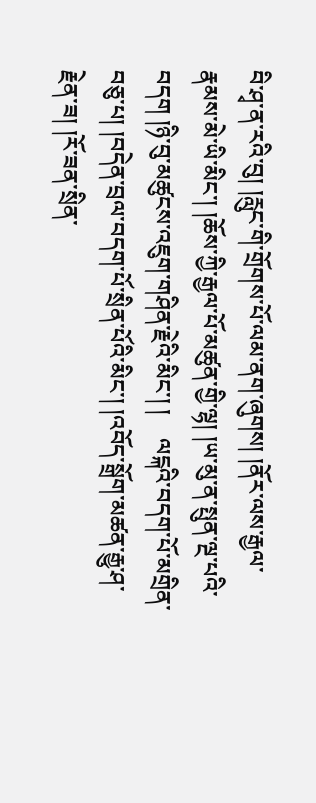བི་ཤྭ་ན་རའི་བུ། །རླུང་གི་གྲོགས་པོ་ལམ་ནག་ཞུགས། །ནོར་ལས་རྒྱལ་རྣམས་མེ་ཡི་མིང་། །ཆོས་ཀྱི་རྒྱལ་པོ་མཚུན་གྱི་ལྷ། །ཡ་མུ་ན་སྤུན་ལྔ་པའི་བདག །ཉི་བུ་མཚུངས་འཇུག་གཤིན་རྗེའི་མིང་། །    ལངྐའི་བདག་པོ་མགྲིན་བཅུ་པ། །བདེན་བྲལ་བདག་པོ་སྲིན་པོའི་མིང་། །འབོད་སྒྲོག་མཚན་རྒྱུ་ཤ་རྗེན་ཟ། །རོ་ཟན་སྲིན་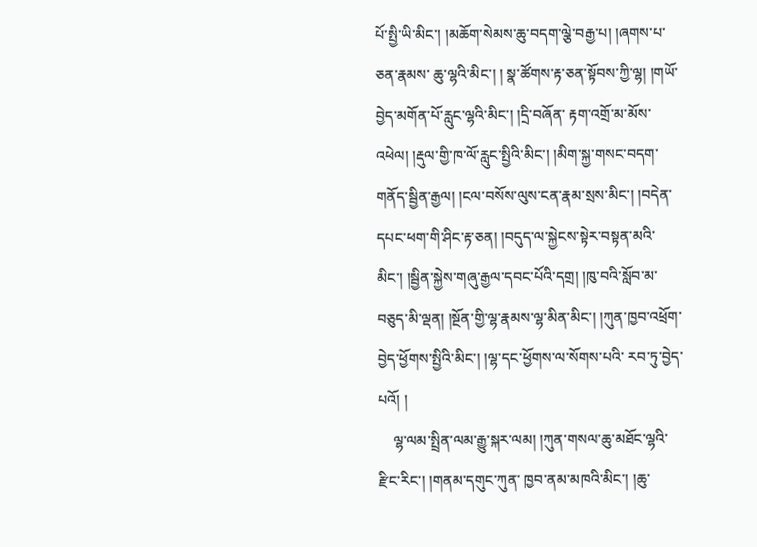པོ་སྤྱི་ཡི་མིང་། །མཆོག་སེམས་ཆུ་བདག་ལྕེ་བརྒྱ་པ། །ཞགས་པ་ཅན་རྣམས་ ཆུ་ལྷའི་མིང་། ། སྣ་ཚོགས་རྟ་ཅན་སྟོབས་ཀྱི་ལྷ། །གཡོ་བྱེད་མགོན་པོ་རླུང་ལྷའི་མིང་། །དྲི་བཞོན་ རྟག་འགྲོ་མ་མོས་འཕེལ། །རྡུལ་གྱི་ཁ་ལོ་རླུང་སྤྱིའི་མིང་། །མིག་སྐྱ་གསང་བདག་གནོད་སྦྱིན་རྒྱལ། །ངལ་བསོས་ལུས་ངན་རྣམ་སྲས་མིང་། །བདེན་དཔང་ཕག་གི་ཤིང་རྟ་ཅན། །བདུད་ལ་སྐྱེངས་སྟེར་བསྟན་མའི་མིང་། །སྦྱིན་སྐྱེས་གཞུ་རྒྱལ་དབང་པོའི་དགྲ། །ཁུ་བའི་སློབ་མ་བཅུད་མི་ལྡན། །སྔོན་གྱི་ལྷ་རྣམས་ལྷ་མིན་མིང་། །ཀུན་ཁྱབ་འཕྲོག་བྱེད་ཕྱོགས་སྤྱིའི་མིང་། །ལྷ་དང་ཕྱོགས་ལ་སོགས་པའི་ རབ་ཏུ་བྱེད་པའོ། །
    ལྷ་ལམ་སྤྲིན་ལམ་རྒྱུ་སྐར་ལམ། །ཀུན་གསལ་ཆུ་མཐོང་ལྷའི་རྫིང་རིང་། །གནམ་དགུང་ཀུན་ ཁྱབ་ནམ་མཁའི་མིང་། །ཆུ་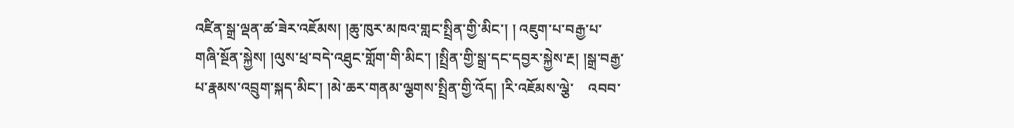འཛིན་སྒྲ་ལྡན་ཚ་ཟེར་འཇོམས། །ཆུ་ཁུར་མཁའ་གླང་སྤྲིན་གྱི་མིང་། ། འཇུག་པ་བརྒྱ་པ་གཞི་སྔོན་སྐྱེས། །ལུས་ཕྲ་བདེ་འཐུང་གློག་གི་མིང་། །སྤྲིན་གྱི་སྒྲ་དང་དབྱར་སྐྱེས་རྔ། །སྒྲ་བརྒྱ་པ་རྣམས་འབྲུག་སྐད་མིང་། །མེ་ཆར་གནམ་ལྕགས་སྤྲིན་གྱི་འོད། །རི་འཇོམས་ལྕེ་    འབབ་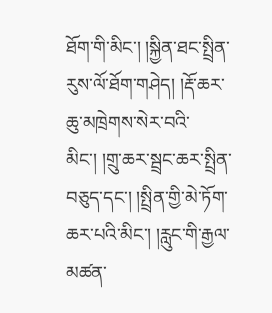ཐོག་གི་མིང་། །སྐྱིན་ཐང་སྤྲིན་རུས་ལོ་ཐོག་གཤེད། །རྡོ་ཆར་ཆུ་མཁྲེགས་སེར་བའི་མིང་། །གྲུ་ཆར་སྦྲང་ཆར་སྤྲིན་བཅུད་དང་། །སྤྲིན་གྱི་མེ་ཏོག་ཆར་པའི་མིང་། །རླུང་གི་རྒྱལ་མཚན་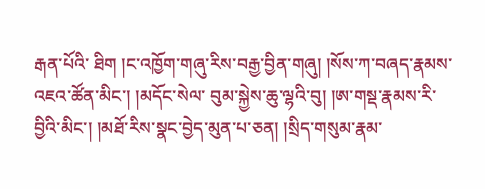རྒན་པོའི་ ཐིག །ང་འཁྱོག་གཞུ་རིས་བརྒྱ་བྱིན་གཞུ། །སོས་ཀ་བཞད་རྣམས་འཇའ་ཚོན་མིང་། །མདོང་སེལ་ བུམ་སྐྱེས་ཆུ་ལྷའི་བུ། །ཨ་གསྡ་རྣམས་རི་བྱིའི་མིང་། །མཐོ་རིས་སྣང་བྱེད་མུན་པ་ཅན། །སྲིད་གསུམ་རྣམ་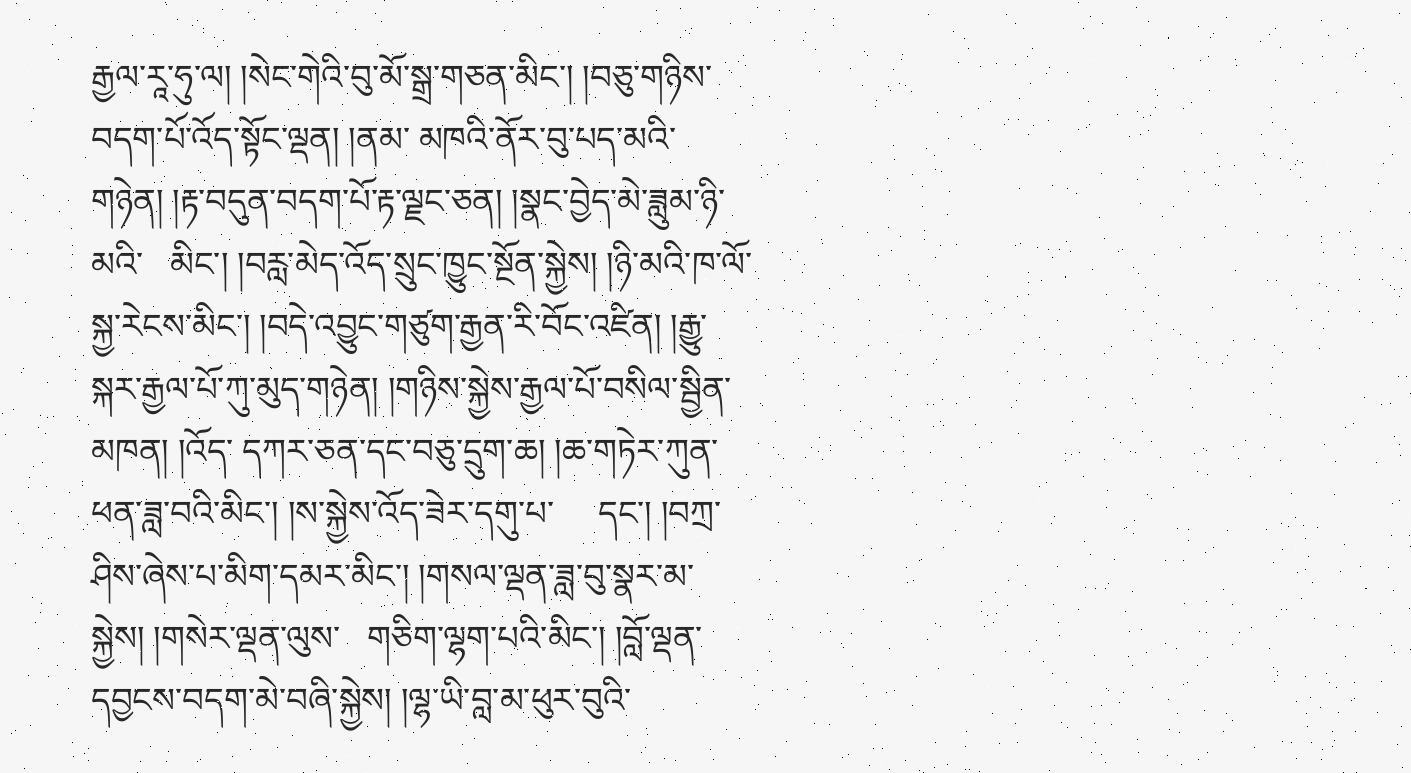རྒྱལ་རཱ་ཧུ་ལ། །སེང་གེའི་བུ་མོ་སྒྲ་གཅན་མིང་། །བཅུ་གཉིས་བདག་པོ་འོད་སྟོང་ལྡན། །ནམ་ མཁའི་ནོར་བུ་པད་མའི་གཉེན། །རྟ་བདུན་བདག་པོ་རྟ་ལྗང་ཅན། །སྣང་བྱེད་མེ་ཟླུམ་ཉི་མའི་   མིང་། །བརླ་མེད་འོད་སྲུང་ཁྱུང་སྔོན་སྐྱེས། །ཉི་མའི་ཁ་ལོ་སྐྱ་རེངས་མིང་། །བདེ་འབྱུང་གཙུག་རྒྱན་རི་བོང་འཛིན། །རྒྱུ་སྐར་རྒྱལ་པོ་ཀུ་མུད་གཉེན། །གཉིས་སྐྱེས་རྒྱལ་པོ་བསིལ་སྦྱིན་མཁན། །འོད་ དཀར་ཅན་དང་བཅུ་དྲུག་ཆ། །ཆ་གཏེར་ཀུན་ཕན་ཟླ་བའི་མིང་། །ས་སྐྱེས་འོད་ཟེར་དགུ་པ་     དང་། །བཀྲ་ཤིས་ཞེས་པ་མིག་དམར་མིང་། །གསལ་ལྡན་ཟླ་བུ་སྣར་མ་སྐྱེས། །གསེར་ལྡན་ལུས་   གཅིག་ལྷག་པའི་མིང་། །བློ་ལྡན་དབྱངས་བདག་མེ་བཞི་སྐྱེས། །ལྷ་ཡི་བླ་མ་ཕུར་བུའི་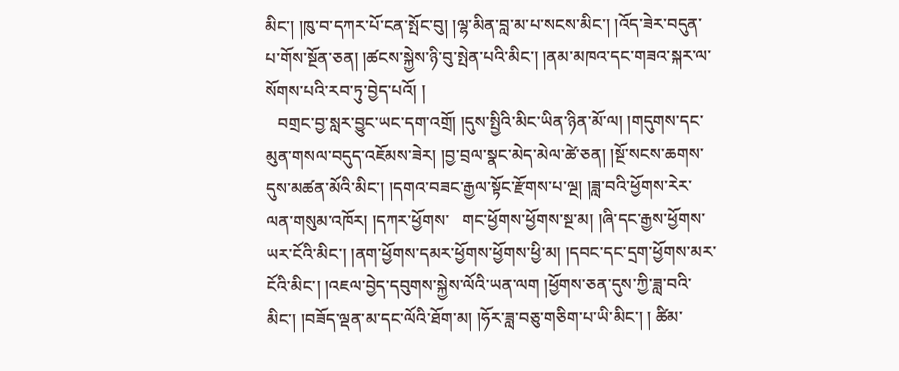མིང་། །ཁུ་བ་དཀར་པོ་ངན་སྤོང་བུ། །ལྷ་མིན་བླ་མ་པ་སངས་མིང་། །འོད་ཟེར་བདུན་པ་གོས་སྔོན་ཅན། །ཚངས་སྐྱེས་ཉི་བུ་སྤེན་པའི་མིང་། །ནམ་མཁའ་དང་གཟའ་སྐར་ལ་སོགས་པའི་རབ་ཏུ་བྱེད་པའོ། །
   བགྲང་བྱ་སླར་བྱུང་ཡང་དག་འགྲོ། །དུས་སྤྱིའི་མིང་ཡིན་ཉིན་མོ་ལ། །གདུགས་དང་མུན་གསལ་བདུད་འཇོམས་ཟེར། །བྱ་བྲལ་སྣང་མེད་མེལ་ཚེ་ཅན། །སྔོ་སངས་ཆགས་དུས་མཚན་མོའི་མིང་། །དགའ་བཟང་རྒྱལ་སྟོང་རྫོགས་པ་ལྔ། །ཟླ་བའི་ཕྱོགས་རེར་ལན་གསུམ་འཁོར། །དཀར་ཕྱོགས་   གང་ཕྱོགས་ཕྱོགས་སྔ་མ། །ཞི་དང་རྒྱས་ཕྱོགས་ཡར་ངོའི་མིང་། །ནག་ཕྱོགས་དམར་ཕྱོགས་ཕྱོགས་ཕྱི་མ། །དབང་དང་དྲག་ཕྱོགས་མར་ངོའི་མིང་། །འཇལ་བྱེད་དབུགས་སྐྱེས་ལོའི་ཡན་ལག །ཕྱོགས་ཅན་དུས་ཀྱི་ཟླ་བའི་མིང་། །བཟོད་ལྡན་མ་དང་ལོའི་ཐོག་མ། །ཧོར་ཟླ་བཅུ་གཅིག་པ་ཡི་མིང་། ། ཚིམ་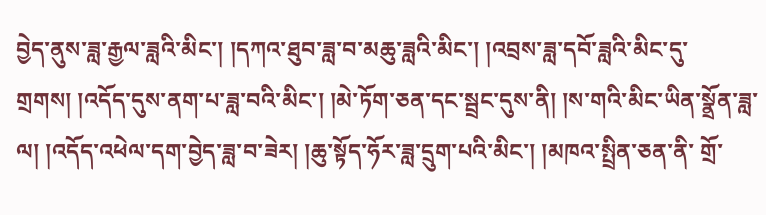བྱེད་ནུས་ཟླ་རྒྱལ་ཟླའི་མིང་། །དཀའ་ཐུབ་ཟླ་བ་མཆུ་ཟླའི་མིང་། །འབྲས་ཟླ་དབོ་ཟླའི་མིང་དུ་གྲགས། །འདོད་དུས་ནག་པ་ཟླ་བའི་མིང་། །མེ་ཏོག་ཅན་དང་སྦྲང་དུས་ནི། །ས་གའི་མིང་ཡིན་སྣྲོན་ཟླ་ལ། །འདོད་འཕེལ་དག་བྱེད་ཟླ་བ་ཟེར། །ཆུ་སྟོད་ཧོར་ཟླ་དྲུག་པའི་མིང་། །མཁའ་སྤྲིན་ཅན་ནི་ གྲོ་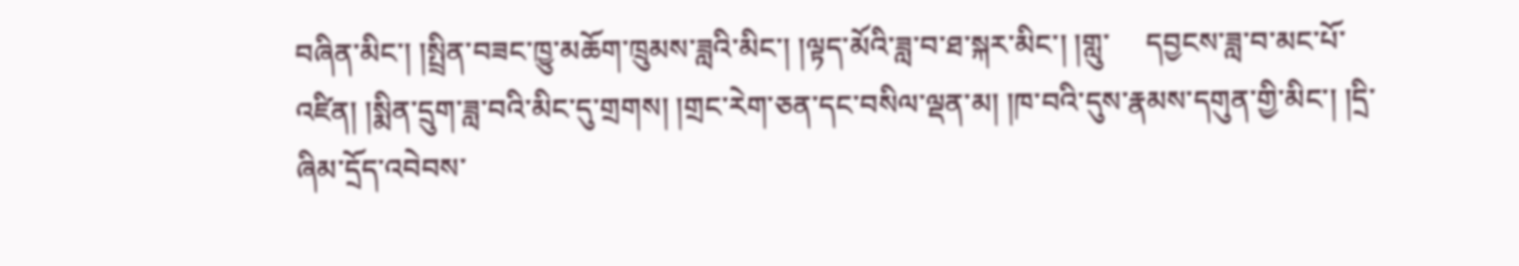བཞིན་མིང་། །སྤྲིན་བཟང་ཁྱུ་མཆོག་ཁྲུམས་ཟླའི་མིང་། །ལྟད་མོའི་ཟླ་བ་ཐ་སྐར་མིང་། །གླུ་     དབྱངས་ཟླ་བ་མང་པོ་འཛིན། །སྨིན་དྲུག་ཟླ་བའི་མིང་དུ་གྲགས། །གྲང་རེག་ཅན་དང་བསིལ་ལྡན་མ། །ཁ་བའི་དུས་རྣམས་དགུན་གྱི་མིང་། །དྲི་ཞིམ་དྲོད་འབེབས་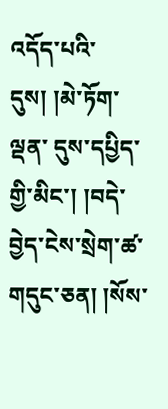འདོད་པའི་དུས། །མེ་ཏོག་ལྡན་ དུས་དཔྱིད་གྱི་མིང་། །བདེ་བྱེད་ངེས་སྲེག་ཚ་གདུང་ཅན། །སོས་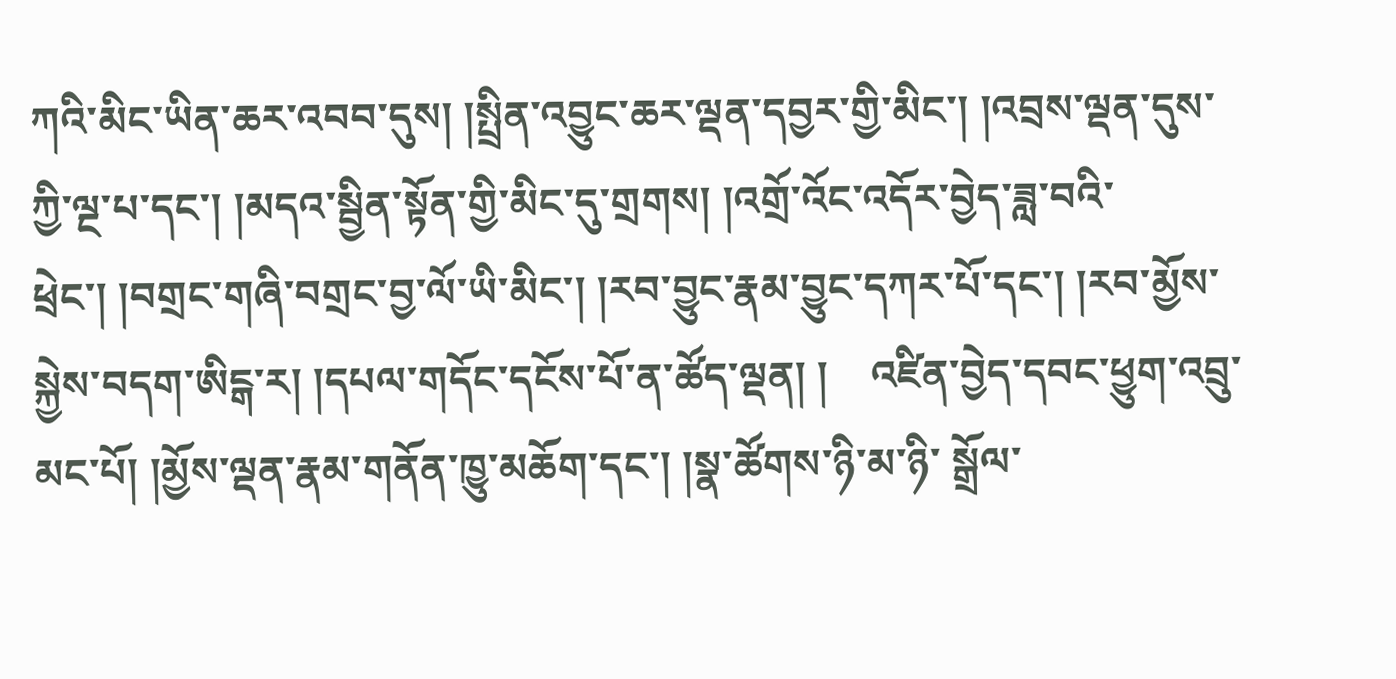ཀའི་མིང་ཡིན་ཆར་འབབ་དུས། །སྤྲིན་འབྱུང་ཆར་ལྡན་དབྱར་གྱི་མིང་། །འབྲས་ལྡན་དུས་ཀྱི་ལྔ་པ་དང་། །མདའ་སྦྱིན་སྟོན་གྱི་མིང་དུ་གྲགས། །འགྲོ་འོང་འདོར་བྱེད་ཟླ་བའི་ཕྲེང་། །བགྲང་གཞི་བགྲང་བྱ་ལོ་ཡི་མིང་། །རབ་བྱུང་རྣམ་བྱུང་དཀར་པོ་དང་། །རབ་མྱོས་སྐྱེས་བདག་ཨིངྒ་ར། །དཔལ་གདོང་དངོས་པོ་ན་ཚོད་ལྡན། །    འཛིན་བྱེད་དབང་ཕྱུག་འབྲུ་མང་པོ། །མྱོས་ལྡན་རྣམ་གནོན་ཁྱུ་མཆོག་དང་། །སྣ་ཚོགས་ཉི་མ་ཉི་ སྒྲོལ་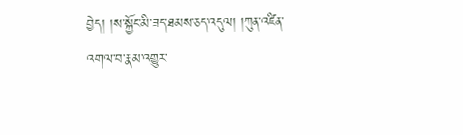བྱེད། །ས་སྐྱོང་མི་ཟད་ཐམས་ཅད་འདུལ། །ཀུན་འཛིན་འགལ་བ་རྣམ་འགྱུར་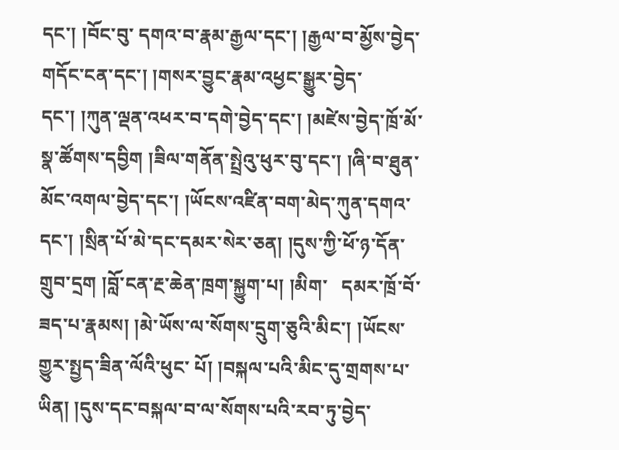དང་། །བོང་བུ་ དགའ་བ་རྣམ་རྒྱལ་དང་། །རྒྱལ་བ་མྱོས་བྱེད་གདོང་ངན་དང་། །གསར་བྱུང་རྣམ་འཕྱང་སྒྱུར་བྱེད་དང་། །ཀུན་ལྡན་འཕར་བ་དགེ་བྱེད་དང་། །མཛེས་བྱེད་ཁྲོ་མོ་སྣ་ཚོགས་དབྱིག །ཟིལ་གནོན་སྤྲེའུ་ཕུར་བུ་དང་། །ཞི་བ་ཐུན་མོང་འགལ་བྱེད་དང་། །ཡོངས་འཛིན་བག་མེད་ཀུན་དགའ་དང་། །སྲིན་པོ་མེ་དང་དམར་སེར་ཅན། །དུས་ཀྱི་ཕོ་ཉ་དོན་གྲུབ་དྲག །བློ་ངན་རྔ་ཆེན་ཁྲག་སྐྱུག་པ། །མིག་   དམར་ཁྲོ་བོ་ཟད་པ་རྣམས། །མེ་ཡོས་ལ་སོགས་དྲུག་ཅུའི་མིང་། །ཡོངས་གྱུར་སྤྱད་ཟིན་ལོའི་ཕུང་ པོ། །བསྐལ་པའི་མིང་དུ་གྲགས་པ་ཡིན། །དུས་དང་བསྐལ་བ་ལ་སོགས་པའི་རབ་ཏུ་བྱེད་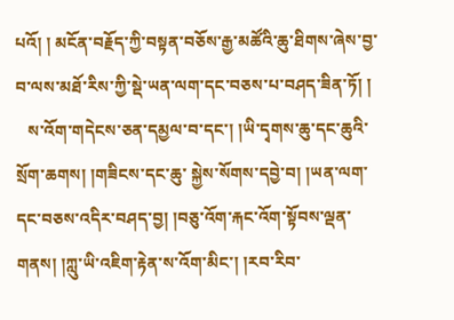པའོ། ། མངོན་བརྗོད་ཀྱི་བསྟན་བཅོས་རྒྱ་མཚོའི་ཆུ་ཐིགས་ཞེས་བྱ་བ་ལས་མཐོ་རིས་ཀྱི་སྡེ་ཡན་ལག་དང་བཅས་པ་བཤད་ཟིན་ཏོ། །
   ས་འོག་གདེངས་ཅན་དམྱལ་བ་དང་། །ཡི་དྭགས་ཆུ་དང་ཆུའི་སྲོག་ཆགས། །གཟིངས་དང་ཆུ་ སྐྱེས་སོགས་དབྱེ་བ། །ཡན་ལག་དང་བཅས་འདིར་བཤད་བྱ། །བཅུ་འོག་རྐང་འོག་སྟོབས་ལྡན་ གནས། །ཀླུ་ཡི་འཇིག་རྟེན་ས་འོག་མིང་། །རབ་རིབ་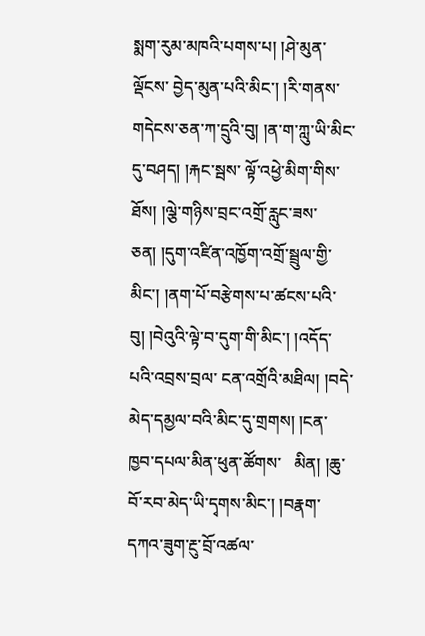སྨག་རུམ་མཁའི་པགས་པ། །ཤེ་མུན་ལྡོངས་ བྱེད་མུན་པའི་མིང་། །རི་གནས་གདེངས་ཅན་ཀ་དྲུའི་བུ། །ན་ག་ཀླུ་ཡི་མིང་དུ་བཤད། །རྐང་སྦས་ ལྟོ་འཕྱེ་མིག་གིས་ཐོས། །ལྕེ་གཉིས་བྲང་འགྲོ་རླུང་ཟས་ཅན། །དུག་འཛིན་འཁྱོག་འགྲོ་སྦྲུལ་གྱི་    མིང་། །ནག་པོ་བརྩེགས་པ་ཚངས་པའི་བུ། །བེའུའི་ལྟེ་བ་དུག་གི་མིང་། །འདོད་པའི་འབྲས་བྲལ་ ངན་འགྲོའི་མཐིལ། །བདེ་མེད་དམྱལ་བའི་མིང་དུ་གྲགས། །ངན་ཁྱབ་དཔལ་མིན་ཕུན་ཚོགས་   མིན། །ཆུ་བོ་རབ་མེད་ཡི་དྭགས་མིང་། །བརྣག་དཀའ་ཟུག་རྔུ་བྲོ་འཚལ་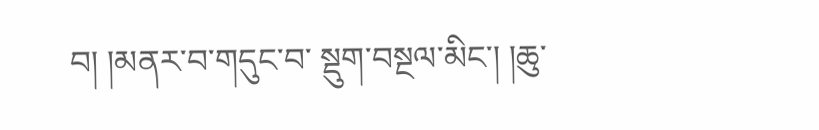བ། །མནར་བ་གདུང་བ་ སྡུག་བསྔལ་མིང་། །ཆུ་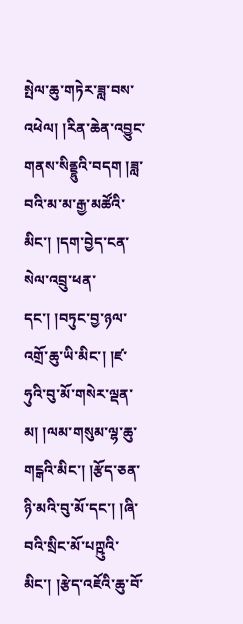སྤེལ་ཆུ་གཏེར་ཟླ་བས་འཕེལ། །རིན་ཆེན་འབྱུང་གནས་སིནྡྷུའི་བདག །ཟླ་ བའི་མ་མ་རྒྱ་མཚོའི་མིང་། །དག་བྱེད་ངན་སེལ་འབྲུ་ཕན་དང་། །བཏུང་བྱ་ཉལ་འགྲོ་ཆུ་ཡི་མིང་། །ཛ་ཧུའི་བུ་མོ་གསེར་ལྡན་མ། །ལམ་གསུམ་ལྷ་ཆུ་གངྒའི་མིང་། །རྩོད་ཅན་ཉི་མའི་བུ་མོ་དང་། །ཞི་ བའི་སྲིང་མོ་པཀྵུའི་མིང་། །རྩེད་འཇོའི་ཆུ་བོ་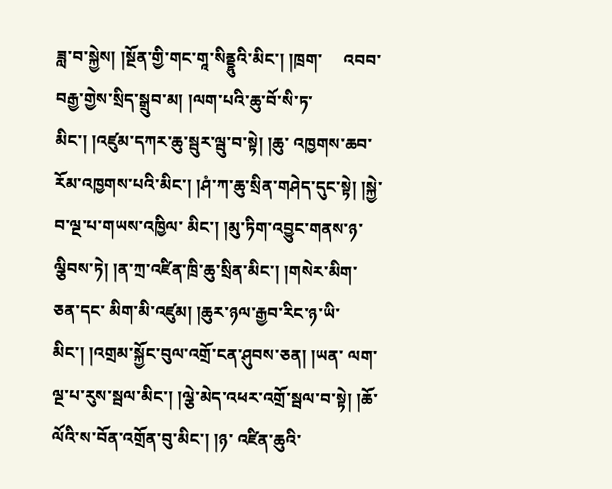ཟླ་བ་སྐྱེས། །སྔོན་གྱི་གང་གཱ་སིནྡྷུའི་མིང་། །ཁྲག་     འབབ་བརྒྱ་གྱེས་སྲིད་སྒྲུབ་མ། །ལག་པའི་ཆུ་བོ་སི་ཏ་མིང་། །འཛུམ་དཀར་ཆུ་སྦུར་ལྦུ་བ་སྟེ། །ཆུ་ འཁྱགས་ཆབ་རོམ་འཁྱགས་པའི་མིང་། །ཤཾ་ཀ་ཆུ་སྲིན་གཤེད་དུང་སྟེ། །སྐྱེ་བ་ལྔ་པ་གཡས་འཁྱིལ་ མིང་། །མུ་ཏིག་འབྱུང་གནས་ཉ་ལྕིབས་ཏེ། །ན་ཀྲ་འཛིན་ཁྲི་ཆུ་སྲིན་མིང་། །གསེར་མིག་ཅན་དང་ མིག་མི་འཛུམ། །ཆུར་ཉལ་རྒྱབ་རིང་ཉ་ཡི་མིང་། །འགྲམ་སྐྱོང་བུལ་འགྲོ་ངན་ཤུབས་ཅན། །ཡན་ ལག་ལྔ་པ་རུས་སྦལ་མིང་། །ལྕེ་མེད་འཕར་འགྲོ་སྦལ་བ་སྟེ། །ཆོ་ལོའི་ས་བོན་འགྲོན་བུ་མིང་། །ཉ་ འཛིན་ཆུའི་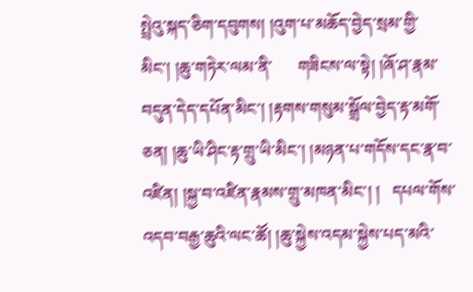སྤྲེའུ་སྐད་ཅིག་དབུགས། །འུག་པ་མཆོད་བྱེད་སྲམ་གྱི་མིང་། །ཆུ་གཏེར་ལམ་ནི་      གཟིངས་ལ་སྟེ། །ཞོ་ཤ་རྣམ་བདུན་དེད་དཔོན་མིང་། །རྟགས་གསུམ་སྒྲོལ་བྱེད་རྟ་མགོ་ཅན། །ཆུ་ཡི་ཤིང་རྟ་གྲུ་ཡི་མིང་། །མཉན་པ་གདོས་དང་རྣ་བ་འཛིན། །སྐྱ་བ་འཛིན་རྣམས་གྲུ་མཁན་མིང་། །   དཔལ་གོས་འདབ་བརྒྱ་ཆུའི་ལང་ཚོ། །ཆུ་སྐྱེས་འདམ་སྐྱེས་པད་མའི་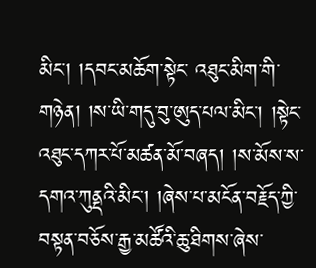མིང་། །དབང་མཆོག་སྟེང་ འཐུང་མིག་གི་གཉེན། །ས་ཡི་གདུ་བུ་ཨུད་པལ་མིང་། །སྟེང་འཐུང་དཀར་པོ་མཚན་མོ་བཞད། །ས་མོས་ས་དགའ་ཀུནྡའི་མིང་། །ཞེས་པ་མངོན་བརྗོད་ཀྱི་བསྟན་བཅོས་རྒྱ་མཚོའི་ཆུ་ཐིགས་ཞེས་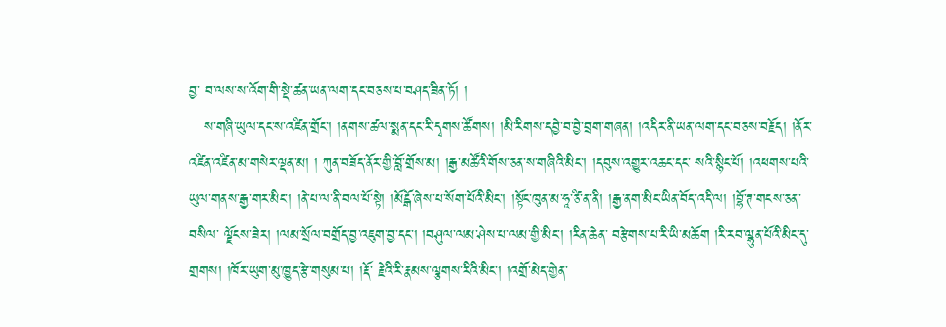བྱ་ བ་ལས་ས་འོག་གི་སྡེ་ཚན་ཡན་ལག་དང་བཅས་པ་བཤད་ཟིན་ཏོ། །
   ས་གཞི་ཡུལ་དང་ས་འཛིན་གྲོང་། །ནགས་ཚལ་སྨན་དང་རི་དྭགས་ཚོགས། །མི་རིགས་དབྱེ་བ་བྱེ་བྲག་གཞན། །འདིར་ནི་ཡན་ལག་དང་བཅས་བརྗོད། །ནོར་འཛིན་འཛིན་མ་གསེར་ལྡན་མ། ། ཀུན་བཟོད་ནོར་གྱི་བློ་གྲོས་མ། །རྒྱ་མཚོའི་གོས་ཅན་ས་གཞིའི་མིང་། །དབུས་འགྱུར་འཆང་དང་ སའི་སྙིང་པོ། །འཕགས་པའི་ཡུལ་གནས་རྒྱ་གར་མིང་། །ནེ་པ་ལ་ནི་བལ་པོ་སྟེ། །མོངྒོ་ཞེས་པ་སོག་པོའི་མིང་། །སྟོང་ཁུན་མ་ཧཱ་ཙི་ན་ནི། །རྒྱ་ནག་མིང་ཡིན་བོད་འདི་ལ། །བྷོ་ཊ་གངས་ཅན་བསིལ་ ལྗོངས་ཟེར། །ལམ་སྲོལ་བགྲོད་བྱ་འཇུག་བྱ་དང་། །བཤུལ་ལམ་ཤེས་པ་ལམ་གྱི་མིང་། །རིན་ཆེན་ བརྩེགས་པ་རི་ཡི་མཆོག །རི་རབ་ལྷུན་པོའི་མིང་དུ་གྲགས། །ཁོར་ཡུག་མུ་ཁྱུད་རྩེ་གསུམ་པ། །རྡོ་ རྗེའི་རི་རྣམས་ལྕགས་རིའི་མིང་། །འགྲོ་མེད་གྱེན་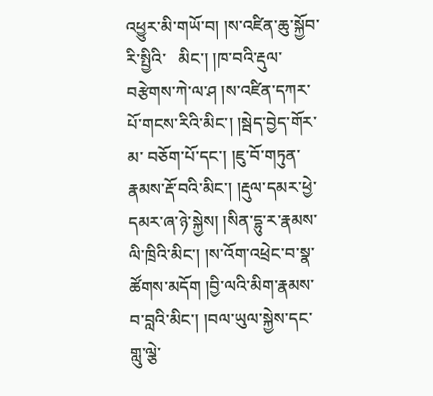འཕྱུར་མི་གཡོ་བ། །ས་འཛིན་ཆུ་སྐྱོབ་རི་སྤྱིའི་   མིང་། །ཁ་བའི་རྡུལ་བརྩེགས་ཀེ་ལ་ཤ །ས་འཛིན་དཀར་པོ་གངས་རིའི་མིང་། །སྦེད་བྱེད་གོར་མ་ བཅོག་པོ་དང་། །ཇུ་བོ་གཏུན་རྣམས་རྡོ་བའི་མིང་། །རྡུལ་དམར་ཕྱེ་དམར་ཞ་ཉེ་སྐྱེས། །སིན་དྷུ་ར་རྣམས་ལི་ཁྲིའི་མིང་། །ས་འོག་འཕྲེང་བ་སྣ་ཚོགས་མདོག །བྱི་ལའི་མིག་རྣམས་བ་བླའི་མིང་། །བལ་ཡུལ་སྐྱེས་དང་གླུ་ལྕེ་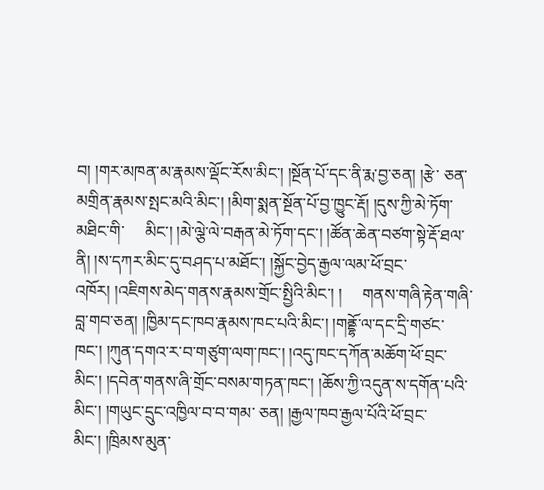བ། །གར་མཁན་མ་རྣམས་ལྡོང་རོས་མིང་། །སྔོན་པོ་དང་ནི་རྨ་བྱ་ཅན། །རྩེ་ ཅན་མགྲིན་རྣམས་སྤང་མའི་མིང་། །མིག་སྨན་སྔོན་པོ་བྱ་ཁྱུང་རྡོ། །དུས་ཀྱི་མེ་ཏོག་མཐིང་གི་     མིང་། །མེ་ལྕེ་ལེ་བརྒན་མེ་ཏོག་དང་། །ཚོན་ཆེན་བཙག་སྟེ་རྡོ་ཐལ་ནི། །ས་དཀར་མིང་དུ་བཤད་པ་མཐོང་། །སྐྱོང་བྱེད་རྒྱལ་ལམ་ཕོ་བྲང་འཁོར། །འཇིགས་མེད་གནས་རྣམས་གྲོང་སྤྱིའི་མིང་། །     གནས་གཞི་རྟེན་གཞི་བླ་གབ་ཅན། །ཁྱིམ་དང་ཁབ་རྣམས་ཁང་པའི་མིང་། །གནྡྷོ་ལ་དང་དྲི་གཙང་ཁང་། །ཀུན་དགའ་ར་བ་གཙུག་ལག་ཁང་། །འདུ་ཁང་དཀོན་མཆོག་ཕོ་བྲང་མིང་། །དབེན་གནས་ཞི་གྲོང་བསམ་གཏན་ཁང་། །ཆོས་ཀྱི་འདུན་ས་དགོན་པའི་མིང་། །གཡུང་དྲུང་འཁྱིལ་བ་བ་གམ་ ཅན། །རྒྱལ་ཁབ་རྒྱལ་པོའི་ཕོ་བྲང་མིང་། །ཁྲིམས་མུན་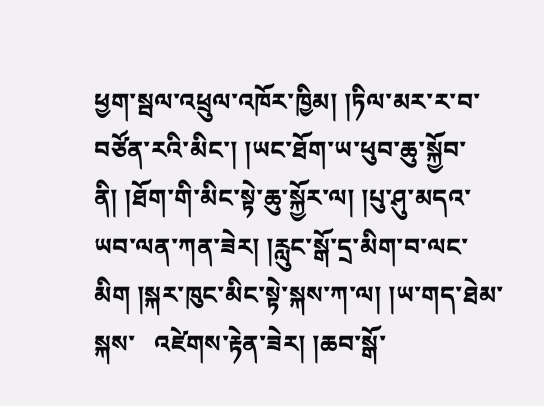ཕྱག་སྦལ་འཕྲུལ་འཁོར་ཁྱིམ། །ཏིལ་མར་ར་བ་བཙོན་རའི་མིང་། །ཡང་ཐོག་ཡ་ཕུབ་ཆུ་སྐྱོབ་ནི། །ཐོག་གི་མིང་སྟེ་ཆུ་སྐྱོར་ལ། །པུ་ཤུ་མདའ་ཡབ་ལན་ཀན་ཟེར། །རླུང་སྒོ་དྲ་མིག་བ་ལང་མིག །སྐར་ཁུང་མིང་སྟེ་སྐས་ཀ་ལ། །ཡ་གད་ཐེམ་སྐས་   འཛེགས་རྟེན་ཟེར། །ཆབ་སྒོ་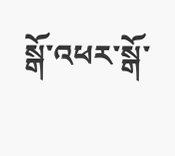སྒོ་འཕར་སྒོ་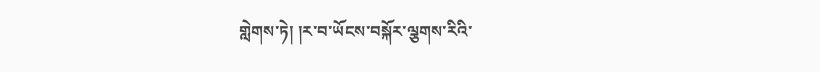གླེགས་ཏེ། །ར་བ་ཡོངས་བསྐོར་ལྕགས་རིའི་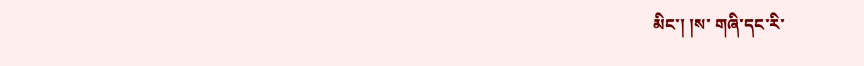མིང་། །ས་ གཞི་དང་རི་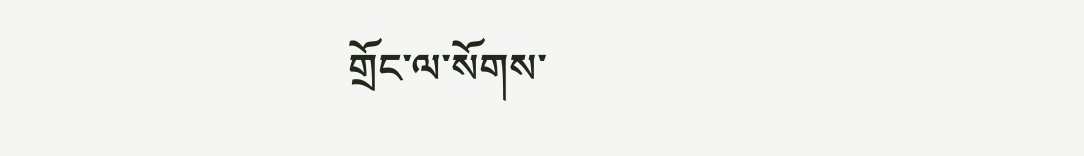གྲོང་ལ་སོགས་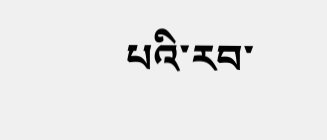པའི་རབ་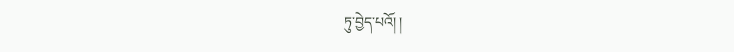ཏུ་བྱེད་པའོ། །